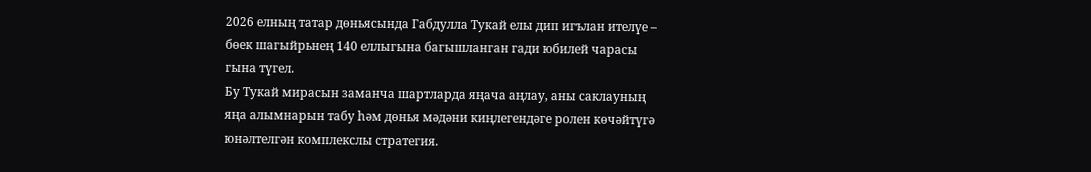2026 елның татар дөньясында Габдулла Тукай елы дип игълан ителүе – бөек шагыйрьнең 140 еллыгына багышланган гади юбилей чарасы гына түгел.
Бу Тукай мирасын заманча шартларда яңача аңлау, аны саклауның яңа алымнарын табу һәм дөнья мәдәни киңлегендәге ролен көчәйтүгә юнәлтелгән комплекслы стратегия.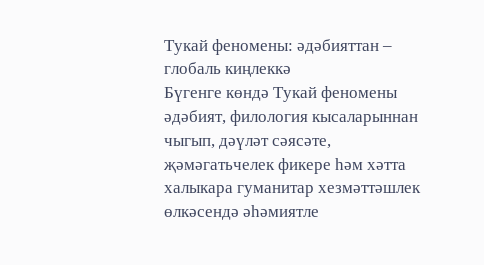Тукай феномены: әдәбияттан – глобаль киңлеккә
Бүгенге көндә Тукай феномены әдәбият, филология кысаларыннан чыгып, дәүләт сәясәте, җәмәгатьчелек фикере һәм хәтта халыкара гуманитар хезмәттәшлек өлкәсендә әһәмиятле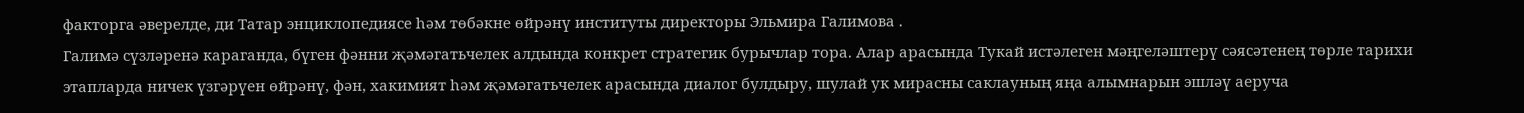факторга әверелде, ди Татар энциклопедиясе һәм төбәкне өйрәнү институты директоры Эльмира Галимова .
Галимә сүзләренә караганда, бүген фәнни җәмәгатьчелек алдында конкрет стратегик бурычлар тора. Алар арасында Тукай истәлеген мәңгеләштерү сәясәтенең төрле тарихи этапларда ничек үзгәрүен өйрәнү, фән, хакимият һәм җәмәгатьчелек арасында диалог булдыру, шулай ук мирасны саклауның яңа алымнарын эшләү аеруча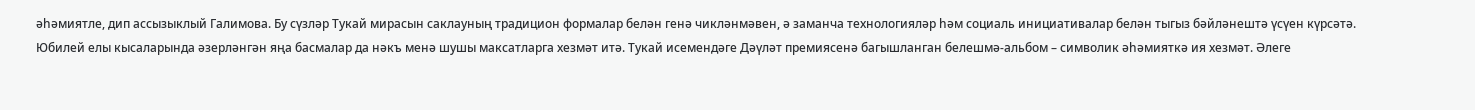әһәмиятле, дип ассызыклый Галимова. Бу сүзләр Тукай мирасын саклауның традицион формалар белән генә чикләнмәвен, ә заманча технологияләр һәм социаль инициативалар белән тыгыз бәйләнештә үсүен күрсәтә.
Юбилей елы кысаларында әзерләнгән яңа басмалар да нәкъ менә шушы максатларга хезмәт итә. Тукай исемендәге Дәүләт премиясенә багышланган белешмә-альбом – символик әһәмияткә ия хезмәт. Әлеге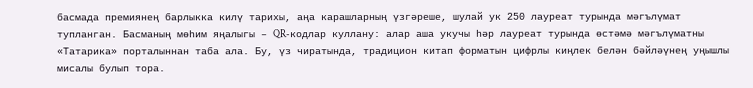басмада премиянең барлыкка килү тарихы, аңа карашларның үзгәреше, шулай ук 250 лауреат турында мәгълүмат тупланган. Басманың мөһим яңалыгы – QR-кодлар куллану: алар аша укучы һәр лауреат турында өстәмә мәгълүматны «Татарика» порталыннан таба ала. Бу, үз чиратында, традицион китап форматын цифрлы киңлек белән бәйләүнең уңышлы мисалы булып тора.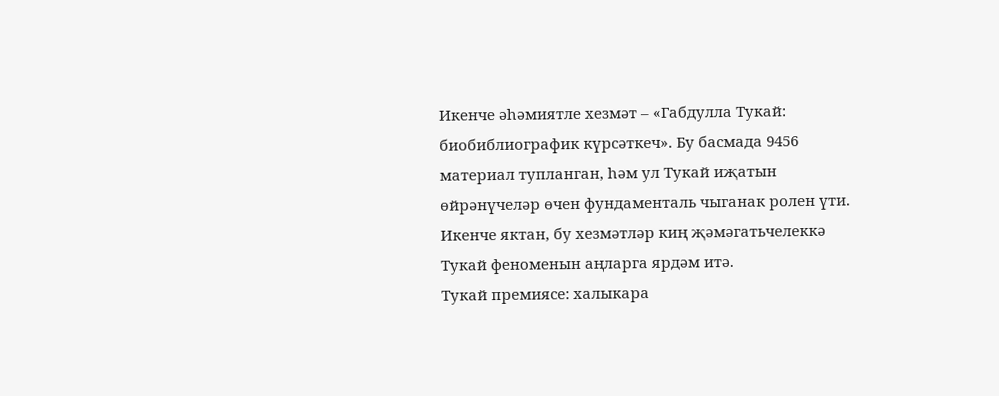Икенче әһәмиятле хезмәт – «Габдулла Тукай: биобиблиографик күрсәткеч». Бу басмада 9456 материал тупланган, һәм ул Тукай иҗатын өйрәнүчеләр өчен фундаменталь чыганак ролен үти. Икенче яктан, бу хезмәтләр киң җәмәгатьчелеккә Тукай феноменын аңларга ярдәм итә.
Тукай премиясе: халыкара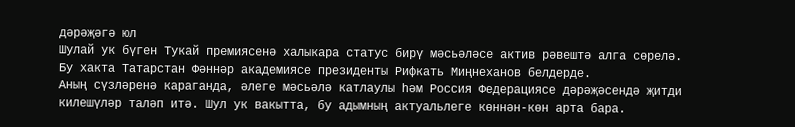дәрәҗәгә юл
Шулай ук бүген Тукай премиясенә халыкара статус бирү мәсьәләсе актив рәвештә алга сөрелә. Бу хакта Татарстан Фәннәр академиясе президенты Рифкать Миңнеханов белдерде.
Аның сүзләренә караганда, әлеге мәсьәлә катлаулы һәм Россия Федерациясе дәрәҗәсендә җитди килешүләр таләп итә. Шул ук вакытта, бу адымның актуальлеге көннән-көн арта бара.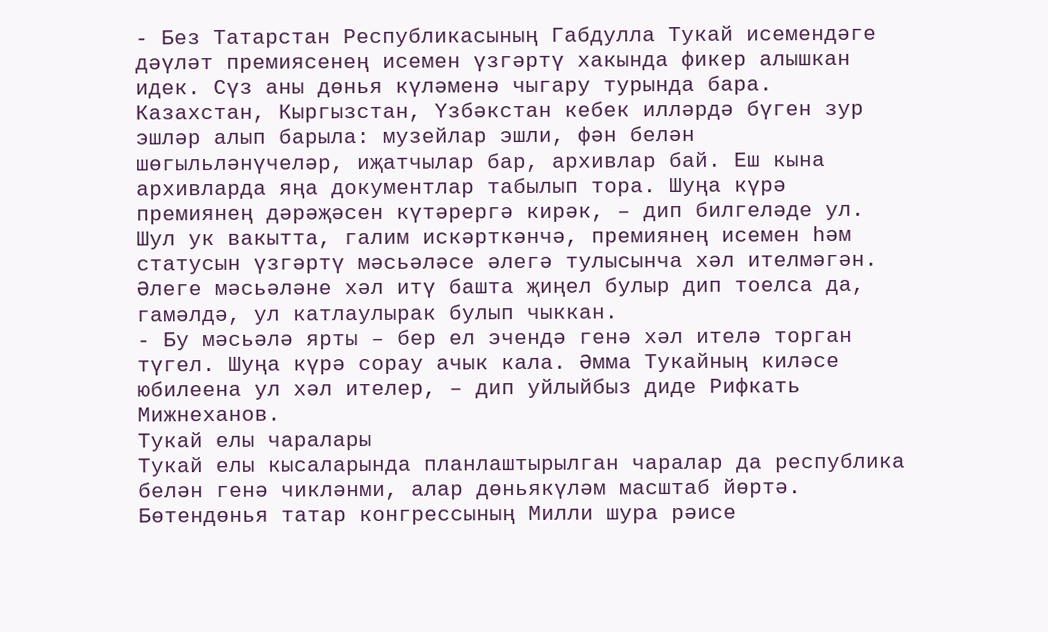- Без Татарстан Республикасының Габдулла Тукай исемендәге дәүләт премиясенең исемен үзгәртү хакында фикер алышкан идек. Сүз аны дөнья күләменә чыгару турында бара. Казахстан, Кыргызстан, Үзбәкстан кебек илләрдә бүген зур эшләр алып барыла: музейлар эшли, фән белән шөгыльләнүчеләр, иҗатчылар бар, архивлар бай. Еш кына архивларда яңа документлар табылып тора. Шуңа күрә премиянең дәрәҗәсен күтәрергә кирәк, – дип билгеләде ул. Шул ук вакытта, галим искәрткәнчә, премиянең исемен һәм статусын үзгәртү мәсьәләсе әлегә тулысынча хәл ителмәгән. Әлеге мәсьәләне хәл итү башта җиңел булыр дип тоелса да, гамәлдә, ул катлаулырак булып чыккан.
- Бу мәсьәлә ярты – бер ел эчендә генә хәл ителә торган түгел. Шуңа күрә сорау ачык кала. Әмма Тукайның киләсе юбилеена ул хәл ителер, – дип уйлыйбыз диде Рифкать Мижнеханов.
Тукай елы чаралары
Тукай елы кысаларында планлаштырылган чаралар да республика белән генә чикләнми, алар дөньякүләм масштаб йөртә. Бөтендөнья татар конгрессының Милли шура рәисе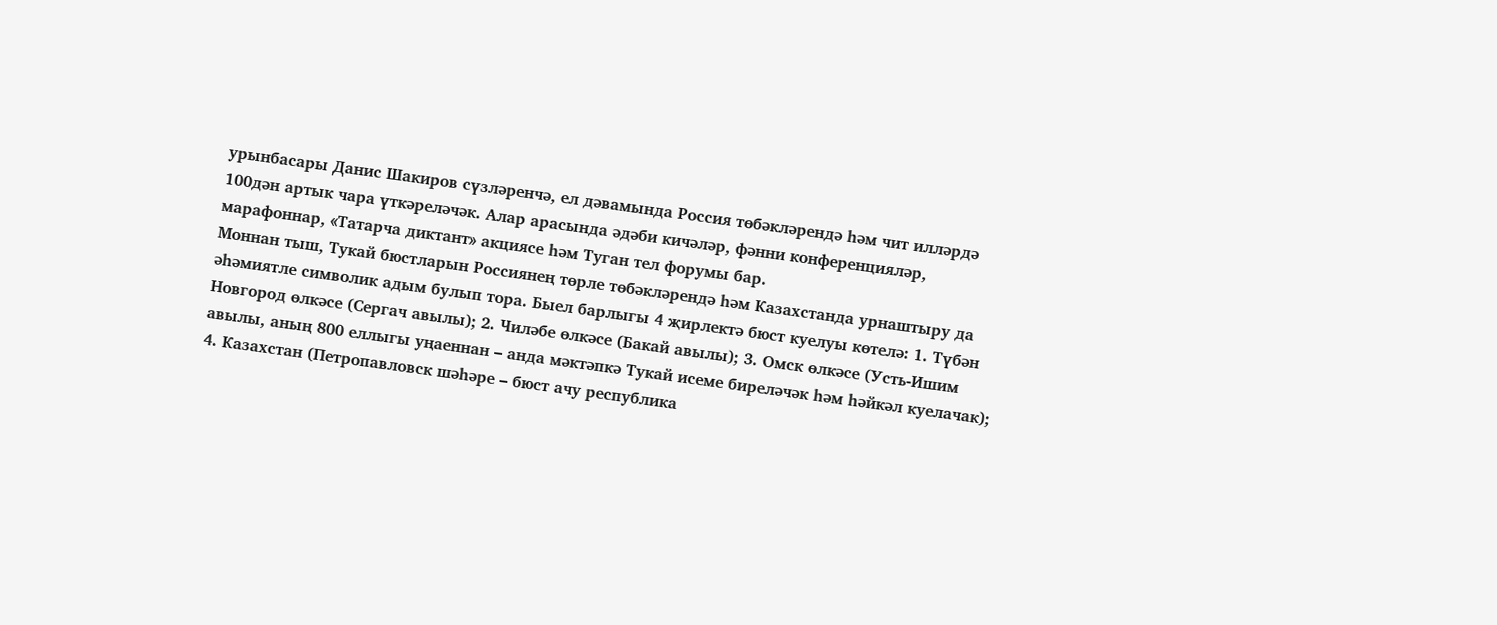урынбасары Данис Шакиров сүзләренчә, ел дәвамында Россия төбәкләрендә һәм чит илләрдә 100дән артык чара үткәреләчәк. Алар арасында әдәби кичәләр, фәнни конференцияләр, марафоннар, «Татарча диктант» акциясе һәм Туган тел форумы бар.
Моннан тыш, Тукай бюстларын Россиянең төрле төбәкләрендә һәм Казахстанда урнаштыру да әһәмиятле символик адым булып тора. Быел барлыгы 4 җирлектә бюст куелуы көтелә: 1. Түбән Новгород өлкәсе (Сергач авылы); 2. Чиләбе өлкәсе (Бакай авылы); 3. Омск өлкәсе (Усть-Ишим авылы, аның 800 еллыгы уңаеннан – анда мәктәпкә Тукай исеме биреләчәк һәм һәйкәл куелачак); 4. Казахстан (Петропавловск шәһәре – бюст ачу республика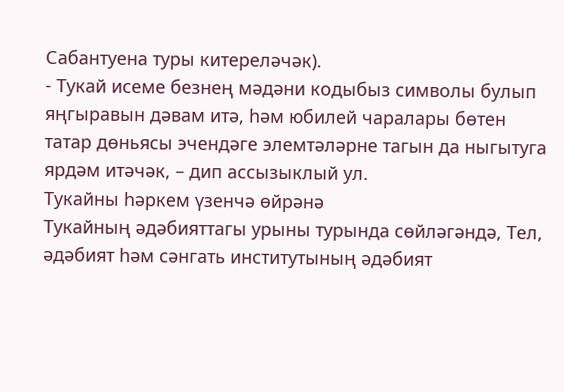Сабантуена туры китереләчәк).
- Тукай исеме безнең мәдәни кодыбыз символы булып яңгыравын дәвам итә, һәм юбилей чаралары бөтен татар дөньясы эчендәге элемтәләрне тагын да ныгытуга ярдәм итәчәк, – дип ассызыклый ул.
Тукайны һәркем үзенчә өйрәнә
Тукайның әдәбияттагы урыны турында сөйләгәндә, Тел, әдәбият һәм сәнгать институтының әдәбият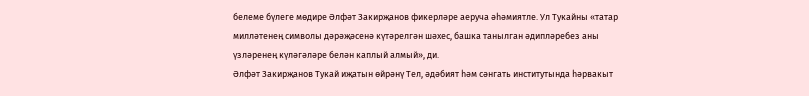белеме бүлеге мөдире Әлфәт Закирҗанов фикерләре аеруча әһәмиятле. Ул Тукайны «татар милләтенең символы дәрәҗәсенә күтәрелгән шәхес, башка танылган әдипләребез аны үзләренең күләгәләре белән каплый алмый», ди.
Әлфәт Закирҗанов Тукай иҗатын өйрәнү Тел, әдәбият һәм сәнгать институтында һәрвакыт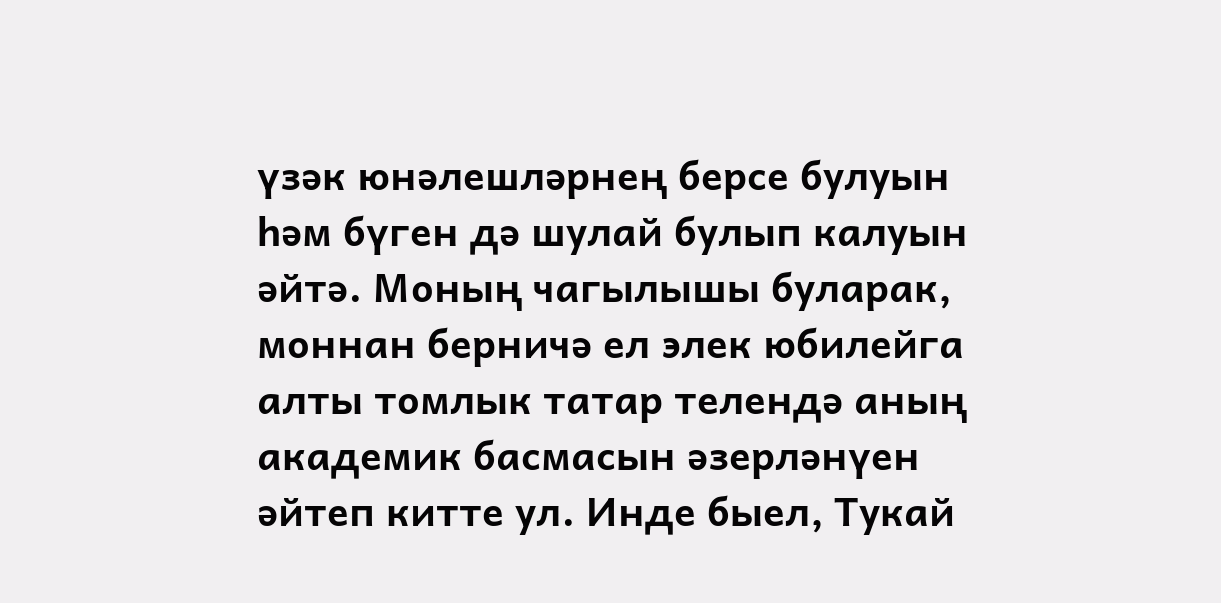үзәк юнәлешләрнең берсе булуын һәм бүген дә шулай булып калуын әйтә. Моның чагылышы буларак, моннан берничә ел элек юбилейга алты томлык татар телендә аның академик басмасын әзерләнүен әйтеп китте ул. Инде быел, Тукай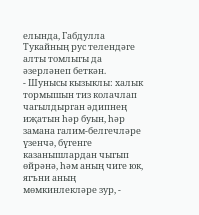елында, Габдулла Тукайның рус телендәге алты томлыгы да әзерләнеп беткән.
- Шунысы кызыклы: халык тормышын тиз колачлап чагылдырган әдипнең иҗатын һәр буын, һәр замана галим-белгечләре үзенчә, бүгенге казанышлардан чыгып өйрәнә, һәм аның чиге юк, ягъни аның мөмкинлекләре зур, -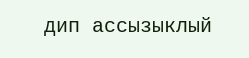дип ассызыклый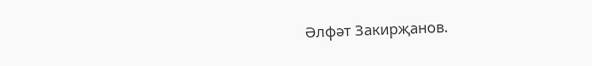Әлфәт Закирҗанов.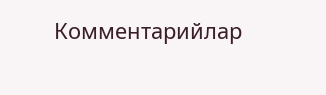Комментарийлар